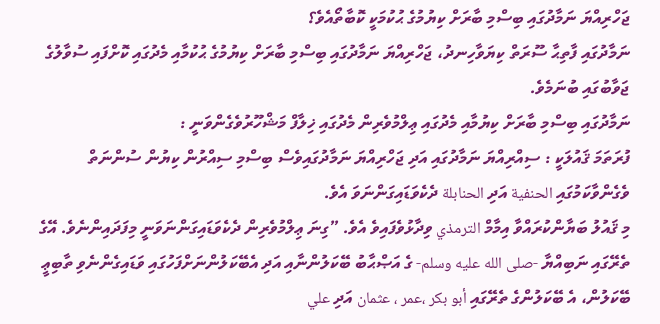ޖަހްރިއްޔަ ނަމާދުގައި ބިސްމި ބާރަށް ކިޔުމުގެ ޙުކުމަކީ ކޮބާތޯއެވެ؟
ނަމާދުގައި ފާތިޙާ ސޫރަތް ކިޔަވާހިނދު، ޖަހްރިއްޔަ ނަމާދުގައި ބިސްމި ބާރަށް ކިޔުމުގެ ޙުކުމާއި މެދުގައި ކޮށްފައި ސުވާލުގެ ޖަވާބުގައި ބުނަމެވެ.
ނަމާދުގައި ބިސްމި ބާރަށް ކިޔުމާއި މެދުގައި ޢިލްމުވެރިން މެދުގައި ޚިލާފް މަޝްހޫރުވެގެންވަނީ :
ފުރަތަމަ ޤައުލަކީ : ސިއްރިއްޔަ ނަމާދުގައި އަދި ޖަހްރިއްޔަ ނަމާދުގައިވެސް ބިސްމި ސިއްރުން ކިޔުން ސުންނަތް ވެގެންވާކަމުގައި الحنفية އަދި الحنابلة ދެކެވަޑައިގަންނަވަ އެވެ.
މި ޤައުލު ބަޔާންކުރައްވާ އިމާމް الترمذي ވިދާޅުވެފައިވެ އެވެ. ”ގިނަ ޢިލްމުވެރިން ދެކެވަޑައިގަންނަވަނީ މިފަދައިންނެވެ. އޭގެ ތެރޭގައި ނަބިއްޔާ -صلى الله عليه وسلم- ގެ އަޞްޙާބު ބޭކަލުންނާއި އަދި އެބޭކަލުންނަށްފަހުގައި ވަޑައިގެންނެވި ތާބިޢީ ބޭކަލުން، އެ ބޭކަލުންގެ ތެރޭގައި أبو بكر ،عمر ، عثمان އަދި علي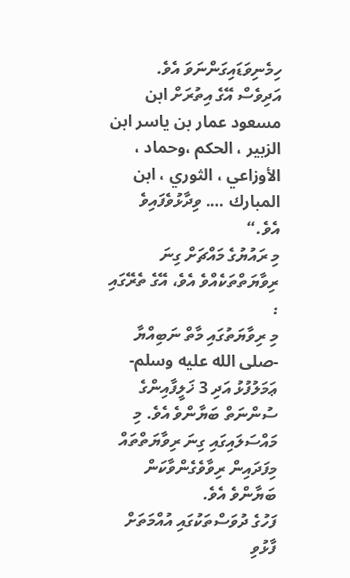ހިމެނިވަޑައިގަންނަވަ އެވެ. އަދިވެސް އޭގެ އިތުރަށް ابن مسعود عمار بن ياسر ابن الزبير ، الحكم ،وحماد ، الأوزاعي ، الثوري ، ابن المبارك …. ވިދާޅުވެފައިވެ އެވެ.“
މި ރައުޔުގެ މައްޗަށް ގިނަ ރިވާޔަތްތަކެއްވެ އެވެ، އޭގެ ތެރޭގައި :
މި ރިވާޔަތުގައި މާތް ނަބިއްޔާ -صلى الله عليه وسلم- ޢަމަލުފުޅު އަދި 3 ޚަލީފާއިންގެ ސުންނަތް ބަޔާންވެ އެވެ. މި މައްސަލައިގައި ގިނަ ރިވާޔަތްތައް މިފަދައިން ރިވާވެގެންވާކަން ބަޔާންވެ އެވެ.
ފަހުގެ ދުވަސްތަކުގައި އުއްމަތަށް ފާޅުވި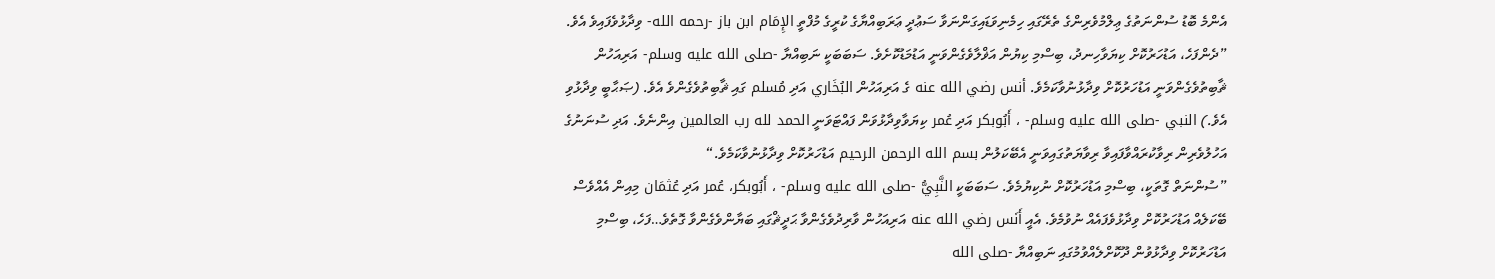އެންމެ ބޮޑު ސުންނަތުގެ ޢިލްމުވެރިންގެ ތެރޭގައި ހިމެނިވަޑައިގަންނަވާ ސަޢުދީ ޢަރަބިއްޔާގެ ކުރީގެ މުފްތީ الإِمَام ابن باز -رحمه الله- ވިދާޅުވެފައިވެ އެވެ. ”ދެންފަހެ، އަޑުހަރުކޮށް ކިޔަވާހިނދު، ބިސްމި ކިޔުން އަޥްލާވެގެންވަނީ އަޑުމަޑުކޮށެވެ. ސަބަބަކީ ނަބިއްޔާ -صلى الله عليه وسلم- އަރިއަހުން ޘާބިތުވެގެންވަނީ އަޑުހަރުކޮށް ވިދާޅުނުވާކަމެވެ. أنس رضي الله عنه ގެ އަރިއަހުން البُخَاري އަދި مُسلم ގައި ޘާބިތުވެގެންވެ އެވެ. (ޞަޙާބީ ވިދާޅުވި އެވެ.) النبي -صلى الله عليه وسلم- ، أَبُوبكر އަދި عُمر ކިޔަވާވިދާޅުވަން ފައްޓަވަނީ الحمد لله رب العالمين އިންނެވެ. އަދި ސުނަނުގެ އަހުލުވެރިން ރިވާކުރައްވާފައިވާ ރިވާޔަތުގައިވަނީ އެބޭކަލުން بسم الله الرحمن الرحيم އަޑުހަރުކޮށް ވިދާޅުނުވާކަމެވެ.“
”ސުންނަތް ގޮތަކީ، ބިސްމި އަޑުހަރުކޮށް ނުކިޔުމެވެ. ސަބަބަކީ النَّبِيُّ -صلى الله عليه وسلم- ، أَبُوبكر، عُمر އަދި عُثمَان މިއިން އެއްވެސް ބޭކަލެއް އަޑުހަރުކޮށް ވިދާޅުވެފައެއް ނުވުމެވެ. އެއީ أَنَس رضي الله عنه އަރިއަހުން ވާރިދުވެގެންވާ ޙަދީޘްގައި ބަޔާންވެގެންވާ ގޮތެވެ…ފަހެ، ބިސްމި އަޑުހަރުކޮށް ވިދާޅުވުން ދޫކޮށްލެއްވުމުގައި ނަބިއްޔާ -صلى الله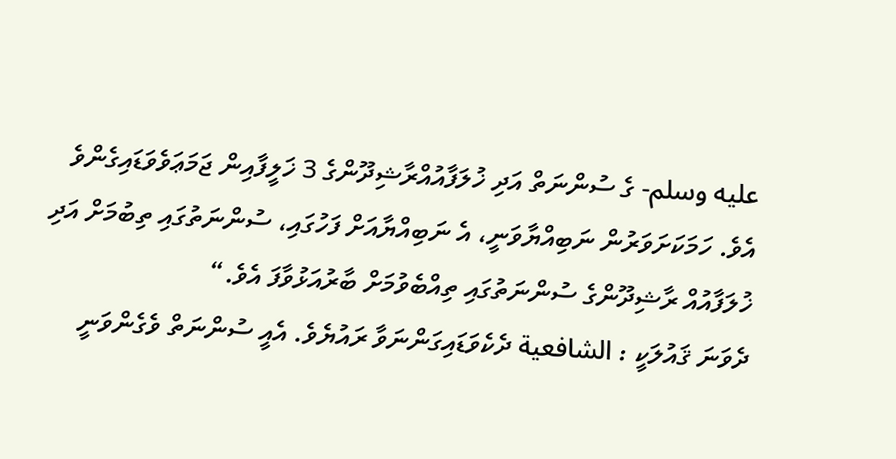عليه وسلم- ގެ ސުންނަތް އަދި ޚުލަފާއުއްރާޝިދޫންގެ 3 ޚަލީފާއިން ޖަމަޢަވެވަޑައިގެންވެ އެވެ. ހަމަކަށަވަރުން ނަބިއްޔާވަނީ، އެ ނަބިއްޔާއަށް ފަހުގައި، ސުންނަތުގައި ތިބުމަށް އަދި ޚުލަފާއުއް ރާޝިދޫންގެ ސުންނަތުގައި ތިއްބެވުމަށް ބާރުއަޅުވާފަ އެވެ.“
ދެވަނަ ޤައުލަކީ : الشافعية ދެކެވަޑައިގަންނަވާ ރައުޔެވެ. އެއީ ސުންނަތް ވެގެންވަނީ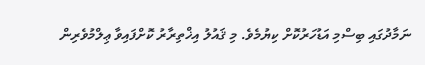ނަމާދުގައި ބިސްމި އަޑުހަރުކޮށް ކިޔުމެވެ. މި ޤައުލު އިޚްތިރާރު ކޮށްފައިވާ ޢިލްމުވެރިން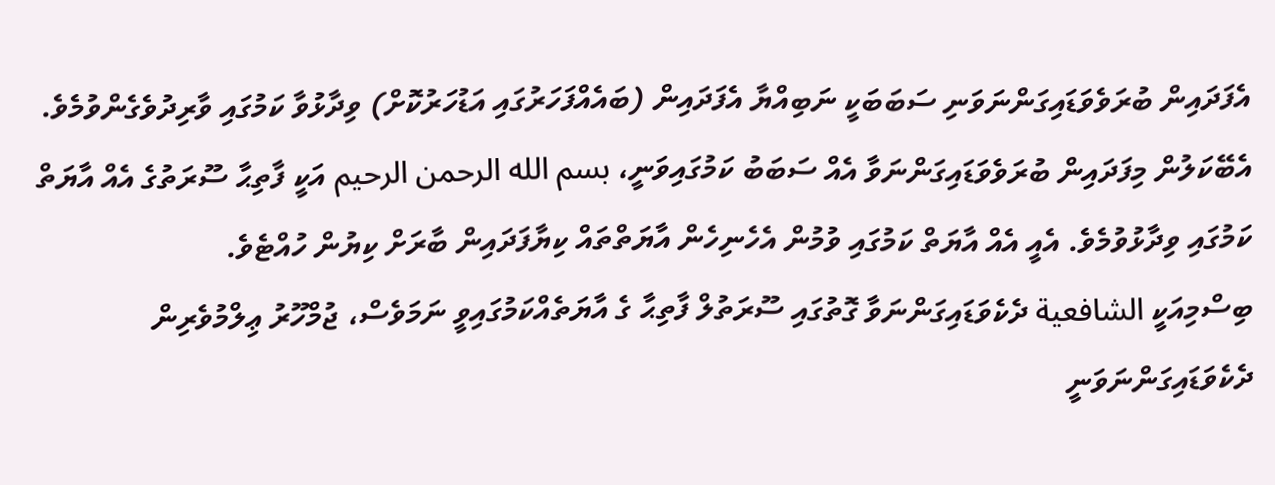އެފަދައިން ބުރަވެވަޑައިގަންނަވަނި ސަބަބަކީ ނަބިއްޔާ އެފަދައިން (ބައެއްފަހަރުގައި އަޑުހަރުކޮށް) ވިދާޅުވާ ކަމުގައި ވާރިދުވެގެންވުމެވެ.
އެބޭކަލުން މިފަދައިން ބުރަވެވަޑައިގަންނަވާ އެއް ސަބަބު ކަމުގައިވަނީ، بسم الله الرحمن الرحيم އަކީ ފާތިޙާ ސޫރަތުގެ އެއް އާޔަތް ކަމުގައި ވިދާޅުވުމެވެ. އެއީ އެއް އާޔަތް ކަމުގައި ވުމުން އެހެނިހެން އާޔަތްތައް ކިޔާފަދައިން ބާރަށް ކިޔުން ހުއްޓެވެ.
ބިސްމިއަކީ الشافعية ދެކެވަޑައިގަންނަވާ ގޮތުގައި ސޫރަތުލް ފާތިޙާ ގެ އާޔަތެއްކަމުގައިވީ ނަމަވެސް، ޖުމްހޫރު ޢިލްމުވެރިން ދެކެވަޑައިގަންނަވަނީ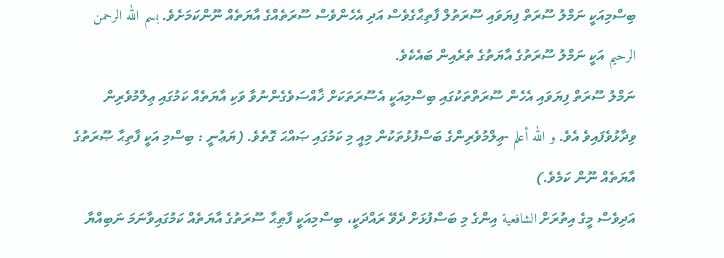ބިސްމިއަކީ ނަމްލު ސޫރަތް ފިޔަވައި ސޫރަތުލް ފާތިޙާގެވެސް އަދި އެހެންވެސް ސޫރަތެއްގެ އާޔަތެއް ނޫންކަމަށެވެ. بسم الله الرحمن الرحيم އަކީ ނަމްލު ސޫރަތުގެ އާޔަތުގެ ތެރެއިން ބައެކެވެ.
ނަމްލު ސޫރަތް ފިޔަވައި އެހެން ސޫރަތްތަކުގައި ބިސްމިއަކީ އެސޫރަތަކަށް ޚާއްސަވެގެންނުވާ ވަކި އާޔަތެއް ކަމުގައި ޢިލްމުވެރިން ވިދާޅުވެފައިވެ އެވެ. و الله أعلم -ޢިލްމުވެރިންގެ ބަސްފުޅުތަކުން މިއީ މި ކަމުގައި ޞައްޙަ ގޮތެވެ. (ޔަޢުނީ : ބިސްމި އަކީ ފާތިޙާ ޞޫރަތުގެ އާޔަތެއް ނޫން ކަމެވެ.)
އަދިވެސް މީގެ އިތުރަށް الشافعية އިންގެ މި ބަސްފުޅަށް ދެވޭ ރައްދަކީ، ބިސްމިއަކީ ފާޠިޙާ ސޫރަތުގެ އާޔަތެއް ކަމުގައިވާނަމަ ނަބިއްޔާ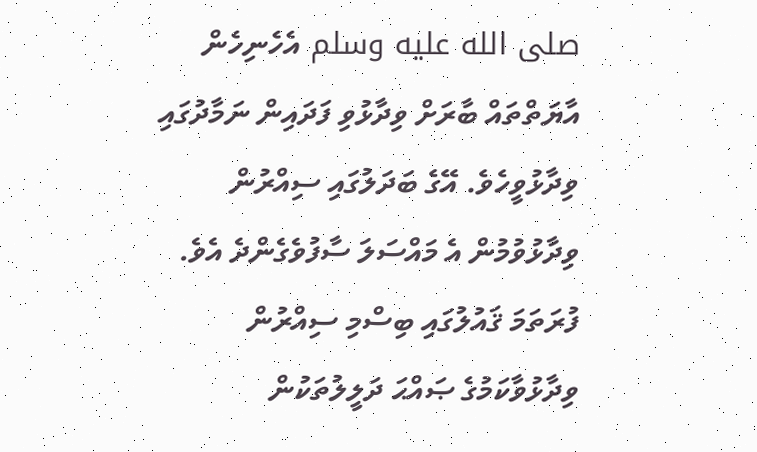صلى الله عليه وسلم އެހެނިހެން އާޔަތްތައް ބާރަށް ވިދާޅުވި ފަދައިން ނަމާދުގައި ވިދާޅުވީހެވެ. އޭގެ ބަދަލުގައި ސިއްރުން ވިދާޅުވުމުން އެ މައްސަލަ ސާފުވެގެންދެ އެވެ. ފުރަތަމަ ޤައުލުގައި ބިސްމި ސިއްރުން ވިދާޅުވާކަމުގެ ޞައްޙަ ދަލީލުތަކުން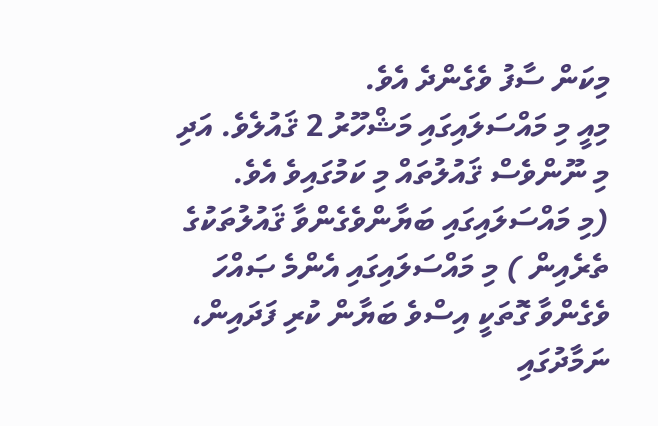މިކަން ސާފު ވެގެންދެ އެވެ.
މިއީ މި މައްސަލައިގައި މަޝްހޫރު 2 ޤައުލެވެ. އަދި މި ނޫންވެސް ޤައުލުތައް މި ކަމުގައިވެ އެވެ.
(މި މައްސަލައިގައި ބަޔާންވެގެންވާ ޤައުލުތަކުގެ ތެރެއިން ) މި މައްސަލައިގައި އެންމެ ޞައްހަ ވެގެންވާ ގޮތަކީ އިސްވެ ބަޔާން ކުރި ފަދައިން، ނަމާދުގައި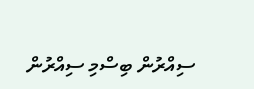ސިއްރުން ބިސްމި ސިއްރުން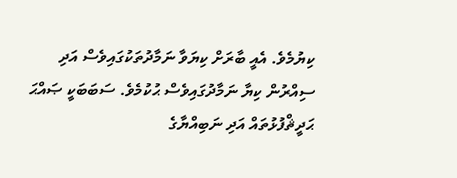ކިޔުމެވެ. އެއީ ބާރަށް ކިޔަވާ ނަމާދުތަކުގައިވެސް އަދި ސިއްރުން ކިޔާ ނަމާދުގައިވެސް ޙުކުމެވެ. ސަބަބަކީ ޞައްޙަ ޙަދީޘްފުޅުތައް އަދި ނަބިއްޔާގެ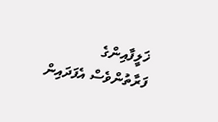ޚަލީފާއިންގެ ފަރާތުންވެސް އެފަދައިން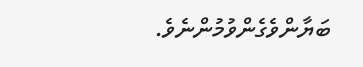ބަޔާންވެގެންވުމުންނެވެ.